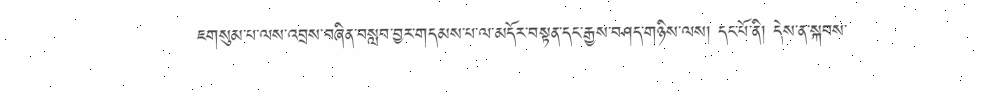ཇགསུམ་པ་ལས་འབྲས་བཞིན་བསླབ་བྱར་གདམས་པ་ལ་མདོར་བསྟན་དང་རྒྱས་བཤད་གཉིས་ལས། དང་པོ་ནི། དེས་ན་སྐབས་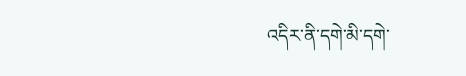འདིར་ནི་དགེ་མི་དགེ་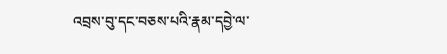འབྲས་བུ་དང་བཅས་པའི་རྣམ་དབྱེ་ལ་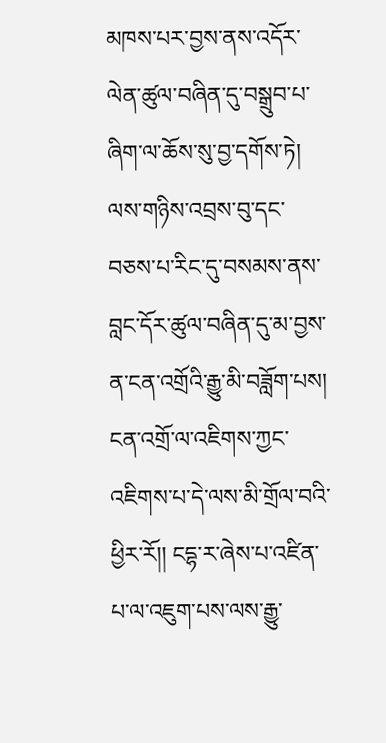མཁས་པར་བྱས་ནས་འདོར་ལེན་ཚུལ་བཞིན་དུ་བསྒྲུབ་པ་ཞིག་ལ་ཆོས་སུ་བྱ་དགོས་ཏེ། ལས་གཉིས་འབྲས་བུ་དང་བཅས་པ་རིང་དུ་བསམས་ནས་བླང་དོར་ཚུལ་བཞིན་དུ་མ་བྱས་ན་ངན་འགྲོའི་རྒྱུ་མི་བཟློག་པས། ངན་འགྲོ་ལ་འཇིགས་ཀྱང་འཇིགས་པ་དེ་ལས་མི་གྲོལ་བའི་ཕྱིར་རོ།། ངདྷ་ར་ཞེས་པ་འཛིན་པ་ལ་འཇུག་པས་ལས་རྒྱུ་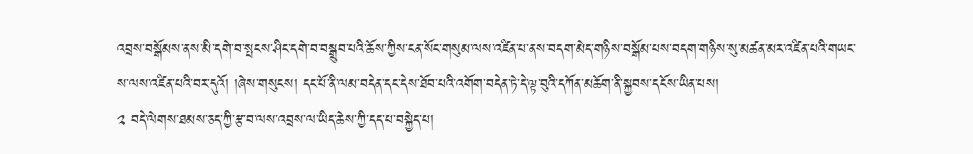འབྲས་བསྒོམས་ནས་མི་དགེ་བ་སྤངས་ཤིང་དགེ་བ་བསྒྲུབ་པའི་ཆོས་ཀྱིས་ངན་སོང་གསུམ་ལས་འཛིན་པ་ནས་བདག་མེད་གཉིས་བསྒོམ་པས་བདག་གཉིས་སུ་མཚན་མར་འཛིན་པའི་གཡང་ས་ལས་འཛིན་པའི་བར་དུའོ། །ཞེས་གསུངས། དང་པོ་ནི་ལམ་བདེན་དང་དེས་ཐོབ་པའི་འགོག་བདེན་ཏེ་དེ་ལྟ་བུའི་དཀོན་མཆོག་ནི་སྐྱབས་དངོས་ཡིན་པས།
༢ བདེ་ལེགས་ཐམས་ཅད་ཀྱི་རྩ་བ་ལས་འབྲས་ལ་ཡིད་ཆེས་ཀྱི་དད་པ་བསྐྱེད་པ།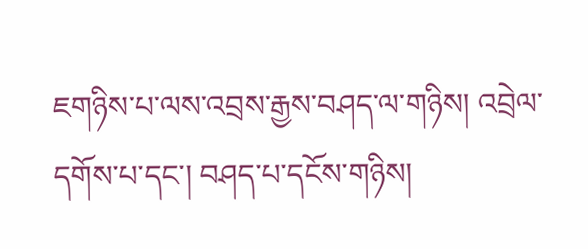ཇགཉིས་པ་ལས་འབྲས་རྒྱས་བཤད་ལ་གཉིས། འབྲེལ་དགོས་པ་དང་། བཤད་པ་དངོས་གཉིས།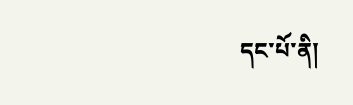དང་པོ་ནི།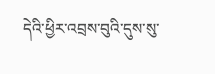དེའི་ཕྱིར་འབྲས་བུའི་དུས་སུ་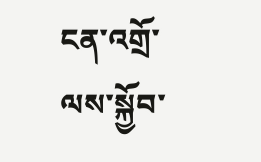ངན་འགྲོ་ལས་སྐྱོབ་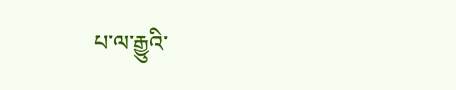པ་ལ་རྒྱུའི་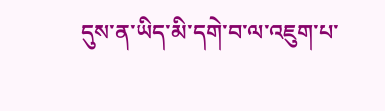དུས་ན་ཡིད་མི་དགེ་བ་ལ་འཇུག་པ་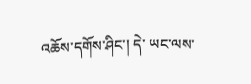འཆོས་དགོས་ཤིང་། དེ་ ཡང་ལས་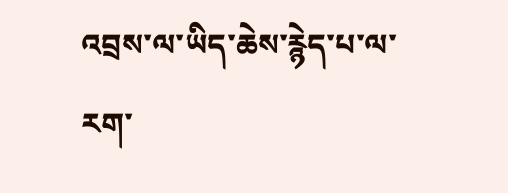འབྲས་ལ་ཡིད་ཆེས་རྙེད་པ་ལ་རག་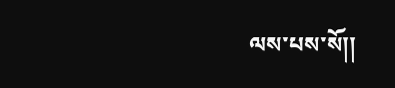ལས་པས་སོ།།